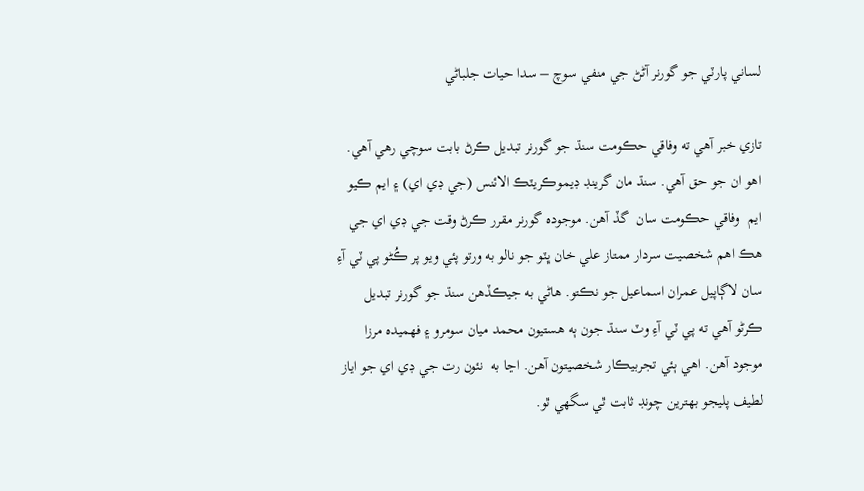لساني پارٽي جو گورنر آڻڻ جي منفي سوچ – سدا حيات جلباڻي

تازي خبر آهي ته وفاقي حڪومت سنڌ جو گورنر تبديل ڪرڻ بابت سوچي رهي آهي. اهو ان جو حق آهي. سنڌ مان گرينڊ ڊيموڪريٽڪ الائنس (جي ڊي اي) ۽ ايم ڪيو ايم  وفاقي حڪومت سان  گڏ آهن. موجوده گورنر مقرر ڪرڻ وقت جي ڊي اي جي هڪ اهم شخصيت سردار ممتاز علي خان ڀٽو جو نالو به ورتو پئي ويو پر ڪُڻو پي ٽي آءِ سان لاڳاپيل عمران اسماعيل جو نڪتو. هاڻي به جيڪڏهن سنڌ جو گورنر تبديل ڪرڻو آهي ته پي ٽي آءِ وٽ سنڌ جون ٻه هستيون محمد ميان سومرو ۽ فهميده مرزا موجود آهن. اهي ٻئي تجربيڪار شخصيتون آهن. اڃا به  نئون رت جي ڊي اي جو اياز لطيف پليجو بهترين چونڊ ثابت ٿي سگھي ٿو.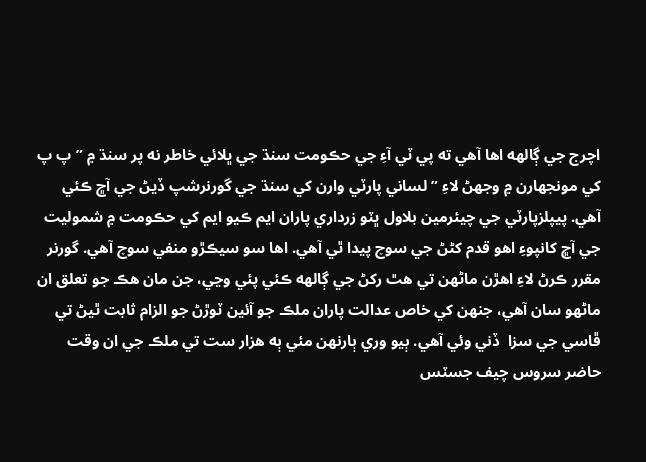اچرج جي ڳالهه اها آهي ته پي ٽي آءِ جي حڪومت سنڌ جي ڀلائي خاطر نه پر سنڌ ۾ ”پ پ کي مونجهارن ۾ وجهڻ لاءِ ”لساني پارٽي وارن کي سنڌ جي گورنرشپ ڏيڻ جي آڇ ڪئي آهي. پيپلزپارٽي جي چيئرمين بلاول ڀٽو زرداري پاران ايم ڪيو ايم کي حڪومت ۾ شموليت جي آڇ کانپوءِ اهو قدم کڻڻ جي سوچ پيدا ٿي آهي. اها سو سيڪڙو منفي سوچ آهي. گورنر مقرر ڪرڻ لاءِ اهڙن ماڻهن تي هٿ رکڻ جي ڳالهه ڪئي پئي وڃي، جن مان هڪ جو تعلق ان ماڻهو سان آهي، جنهن کي خاص عدالت پاران ملڪ جو آئين ٽوڙڻ جو الزام ثابت ٿيڻ تي ڦاسي جي سزا  ڏني وئي آهي. ٻيو وري ٻارنهن مئي ٻه هزار ست تي ملڪ جي ان وقت حاضر سروس چيف جسٽس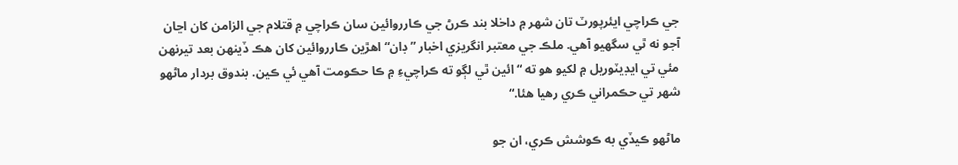جي ڪراچي ايئرپورٽ تان شهر ۾ داخلا بند ڪرڻ جي ڪارروائين سان ڪراچي ۾ قتلام جي الزامن کان اڃان آجو نه ٿي سگھيو آهي. ملڪ جي معتبر انگريزي اخبار ”ڊان“ اهڙين ڪارروائين کان هڪ ڏينهن بعد تيرنهن مئي تي ايڊيٽوريل ۾ لکيو هو ته “ائين ٿي لڳو ته ڪراچيءِ ۾ ڪا حڪومت آهي ئي ڪين. بندوق بردار ماڻهو شهر تي حڪمراني ڪري رهيا هئا.“

ماڻهو ڪيڏي به ڪوشش ڪري، ان جو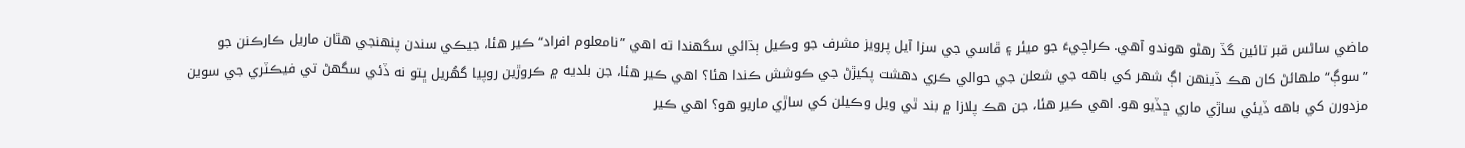ماضي ساڻس قبر تائين گڏ رهڻو هوندو آهي. ڪراچيءَ جو ميئر ۽ ڦاسي جي سزا آيل پرويز مشرف جو وڪيل ٻڌائي سگھندا ته اهي ”نامعلوم افراد“ ڪير هئا، جيڪي سندن پنهنجي هٿان ماريل ڪارڪنن جو ”سوڳ“ ملهائڻ کان هڪ ڏينهن اڳ شهر کي باهه جي شعلن جي حوالي ڪري دهشت پکيڙڻ جي ڪوشش ڪندا هئا؟ اهي ڪير هئا، جن بلديه ۾ ڪروڙين روپيا گھُريل ڀتو نه ڏئي سگھڻ تي فيڪٽري جي سوين مزدورن کي باهه ڏيئي ساڙي ماري ڇڏيو هو. اهي ڪير هئا، جن هڪ پلازا ۾ بند ٿي ويل وڪيلن کي ساڙي ماريو هو؟ اهي ڪير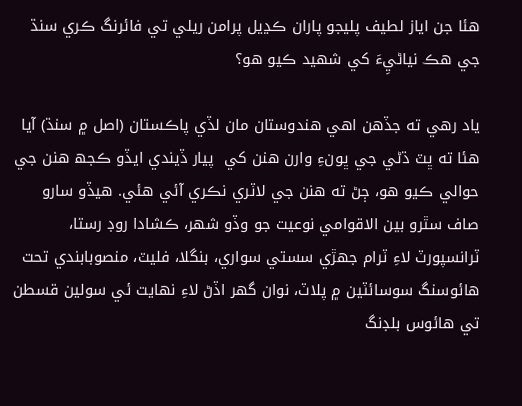هئا جن اياز لطيف پليجو پاران ڪڍيل پرامن ريلي تي فائرنگ ڪري سنڌ جي هڪ نياڻيِءَ کي شهيد ڪيو هو؟

ياد رهي ته جڏهن اهي هندوستان مان لڏي پاڪستان (اصل ۾ سنڌ) آيا هئا ته ڀٽ ڌڻي جي ڀونءِ وارن هنن کي  پيار ڏيندي ايڏو ڪجھ هنن جي حوالي ڪيو هو، ڄڻ ته هنن جي لاٽري نڪري آئي هئي. هيڏو سارو صاف سٿرو بين الاقوامي نوعيت جو وڏو شهر، ڪشادا روڊ رستا، ٽرانسپورٽ لاءِ ٽرام جهڙي سستي سواري، بنگلا، فليٽ، منصوبابندي تحت هائوسنگ سوسائٽين ۾ پلاٽ، نوان گھر اڏڻ لاءِ نهايت ئي سولين قسطن تي هائوس بلڊنگ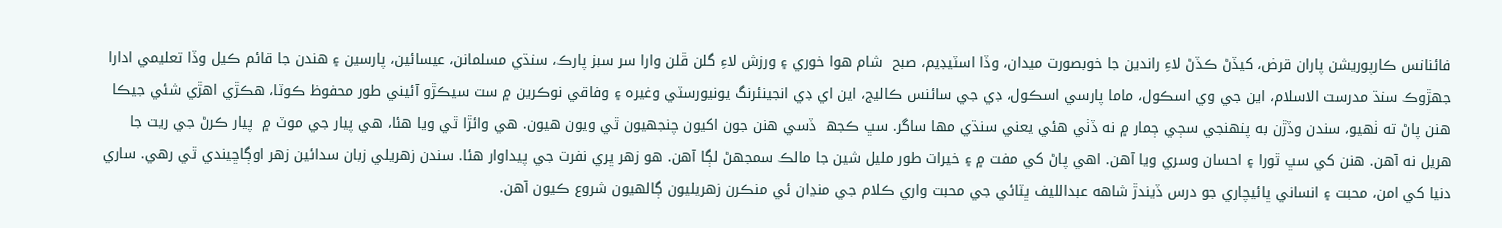فائنانس ڪارپوريشن پاران قرض، کيڏڻ ڪڏڻ لاءِ راندين جا خوبصورت ميدان، وڏا اسٽيڊيم، صبح  شام هوا خوري ۽ ورزش لاءِ گلن ڦلن وارا سر سبز پارڪ، سنڌي مسلمانن، عيسائين، پارسين ۽ هندن جا قائم ڪيل وڏا تعليمي ادارا جهڙوڪ سنڌ مدرست الاسلام، اين جي وي اسڪول، ماما پارسي اسڪول، ڊي جي سائنس ڪاليج، اين اي ڊي انجينئرنگ يونيورسٽي وغيره ۽ وفاقي نوڪرين ۾ ست سيڪڙو آئيني طور محفوظ ڪوٽا، هڪڙي اهڙي شئي جيڪا هنن پاڻ ته ٺهيو، سندن وڏڙن به پنهنجي سڄي ڄمار ۾ نه ڏٺي هئي يعني سنڌي مها ساگر. سڀ ڪجھ  ڏسي هنن جون اکيون چنجھيون ٿي ويون هيون. هي وائڙا ٿي ويا هئا، هي پيار جي موٽ ۾  پيار ڪرڻ جي ريت جا هريل نه آهن. هنن کي سڀ ٿورا ۽ احسان وسري ويا آهن. اهي پاڻ کي مفت ۾ ۽ خيرات طور مليل شين جا مالڪ سمجھڻ لڳا آهن. هو زهر ڀري نفرت جي پيداوار هئا. سندن زهريلي زبان سدائين زهر اوڳاڇيندي ٿي رهي. ساري دنيا کي امن، محبت ۽ انساني ڀائيچاري جو درس ڏيندڙ شاهه عبدالليف ڀٽائي جي محبت واري ڪلام جي منڍان ئي منڪرن زهريليون ڳالهيون شروع ڪيون آهن.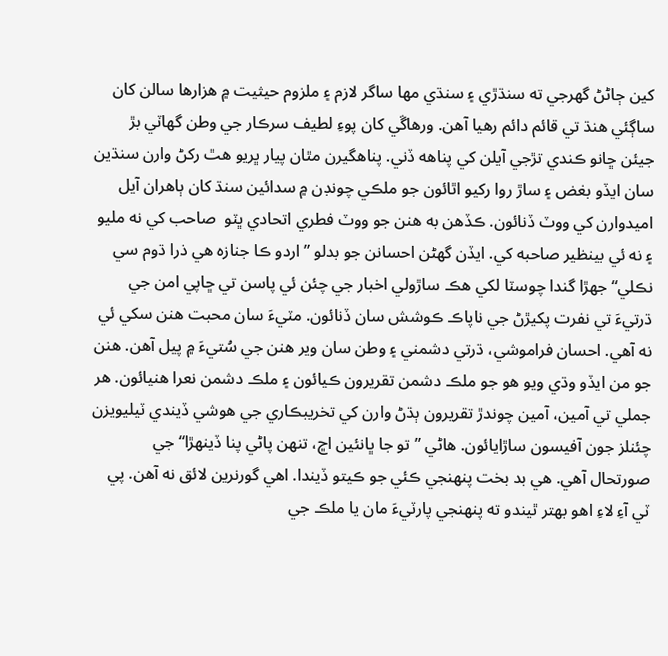کين ڄاڻڻ گھرجي ته سنڌڙي ۽ سنڌي مها ساگر لازم ۽ ملزوم حيثيت ۾ هزارها سالن کان ساڳئي هنڌ تي قائم دائم رهيا آهن. ورهاڱي کان پوءِ لطيف سرڪار جي وطن گھاٽي بڙ جيئن ڇانو ڪندي تڙجي آيلن کي پناهه ڏني. پناهگيرن مٿان پيار ڀريو هٿ رکڻ وارن سنڌين سان ايڏو بغض ۽ ساڙ روا رکيو اٿائون جو ملڪي چونڊن ۾ سدائين سنڌ کان ٻاهران آيل اميدوارن کي ووٽ ڏنائون. ڪڏهن به هنن جو ووٽ فطري اتحادي ڀٽو  صاحب کي نه مليو ۽ نه ئي بينظير صاحبه کي. ايڏن گھڻن احسانن جو بدلو ”اردو ڪا جنازه هي ذرا ڌوم سي نڪلي“ جهڙا گندا چوسٽا لکي هڪ ساڙولي اخبار جي چئن ئي پاسن تي ڇاپي امن جي ڌرتيءَ تي نفرت پکيڙڻ جي ناپاڪ ڪوشش سان ڏنائون. مٽيءَ سان محبت هنن سکي ئي نه آهي. احسان فراموشي، ڌرتي دشمني ۽ وطن سان وير هنن جي سُتيءَ ۾ پيل آهن. هنن جو من ايڏو وڌي ويو هو جو ملڪ دشمن تقريرون ڪيائون ۽ ملڪ دشمن نعرا هنيائون. هر جملي تي آمين، آمين چوندڙ تقريرون ٻڌڻ وارن کي تخريبڪاري جي هوشي ڏيندي ٽيليويزن چئنلز جون آفيسون ساڙايائون. هاڻي ”تو جا ڀانئين اڇ، تنهن پاڻي پنا ڏينهڙا“ جي صورتحال آهي. هي بد بخت پنهنجي ڪئي جو ڪيتو ڏيندا. اهي گورنرين لائق نه آهن. پي ٽي آءِ لاءِ اهو بهتر ٿيندو ته پنهنجي پارٽيءَ مان يا ملڪ جي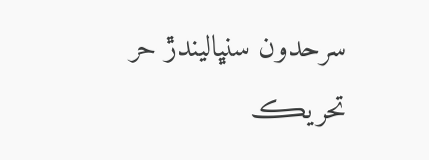سرحدون سنڀاليندڙ حر تحريڪ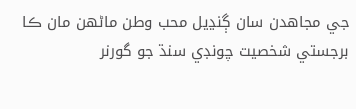جي مجاهدن سان ڳنڍيل محب وطن ماڻهن مان ڪا برجستي شخصيت چونڊي سنڌ جو گورنر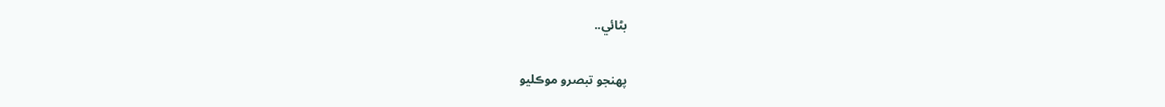بڻائي..

پهنجو تبصرو موڪليو